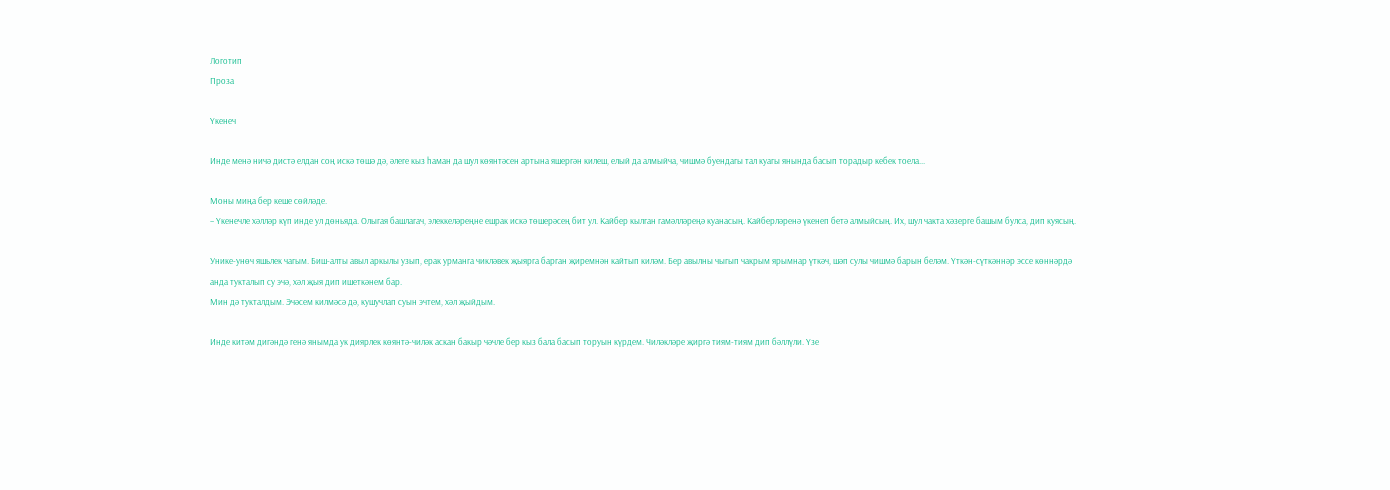Логотип
Проза

Үкенеч

Инде менә ничә дистә елдан соң искә төшә дә, әлеге кыз һаман да шул көянтәсен артына яшергән килеш, елый да алмыйча, чишмә буендагы тал куагы янында басып торадыр кебек тоела...

Моны миңа бер кеше сөйләде.
– Үкенечле хәлләр күп инде ул дөньяда. Олыгая башлагач, элеккеләреңне ешрак искә төшерәсең бит ул. Кайбер кылган гамәлләреңә куанасың. Кайберләренә үкенеп бетә алмыйсың. Их, шул чакта хәзерге башым булса, дип куясың.

Унике-унөч яшьлек чагым. Биш-алты авыл аркылы узып, ерак урманга чикләвек җыярга барган җиремнән кайтып киләм. Бер авылны чыгып чакрым ярымнар үткәч, шәп сулы чишмә барын беләм. Үткән-сүткәннәр эссе көннәрдә анда тукталып су эчә, хәл җыя дип ишеткәнем бар.
Мин дә тукталдым. Эчәсем килмәсә дә, кушучлап суын эчтем, хәл җыйдым.

Инде китәм дигәндә генә янымда ук диярлек көянтә-чиләк аскан бакыр чәчле бер кыз бала басып торуын күрдем. Чиләкләре җиргә тиям-тиям дип бәллүли. Үзе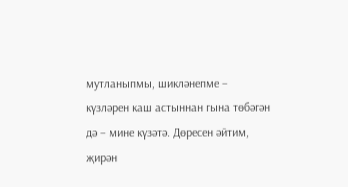мутланыпмы, шикләнепме – күзләрен каш астыннан гына төбәгән дә – мине күзәтә. Дөресен әйтим, җирән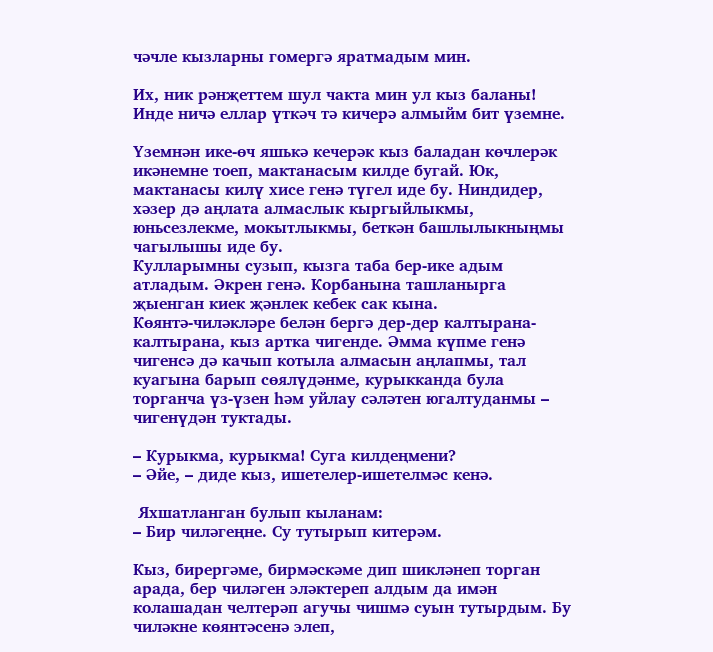чәчле кызларны гомергә яратмадым мин.

Их, ник рәнҗеттем шул чакта мин ул кыз баланы! Инде ничә еллар үткәч тә кичерә алмыйм бит үземне.

Үземнән ике-өч яшькә кечерәк кыз баладан көчлерәк икәнемне тоеп, мактанасым килде бугай. Юк, мактанасы килү хисе генә түгел иде бу. Ниндидер, хәзер дә аңлата алмаслык кыргыйлыкмы, юньсезлекме, мокытлыкмы, беткән башлылыкныңмы чагылышы иде бу.
Кулларымны сузып, кызга таба бер-ике адым атладым. Әкрен генә. Корбанына ташланырга җыенган киек җәнлек кебек сак кына.
Көянтә-чиләкләре белән бергә дер-дер калтырана-калтырана, кыз артка чигенде. Әмма күпме генә чигенсә дә качып котыла алмасын аңлапмы, тал куагына барып сөялүдәнме, курыкканда була торганча үз-үзен һәм уйлау сәләтен югалтуданмы – чигенүдән туктады.

– Курыкма, курыкма! Суга килдеңмени?
– Әйе, – диде кыз, ишетелер-ишетелмәс кенә.

 Яхшатланган булып кыланам:
– Бир чиләгеңне. Су тутырып китерәм.

Кыз, бирергәме, бирмәскәме дип шикләнеп торган арада, бер чиләген эләктереп алдым да имән колашадан челтерәп агучы чишмә суын тутырдым. Бу чиләкне көянтәсенә элеп,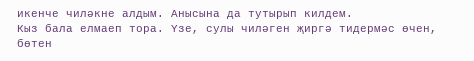икенче чиләкне алдым. Анысына да тутырып килдем.
Кыз бала елмаеп тора. Үзе, сулы чиләген җиргә тидермәс өчен, бөтен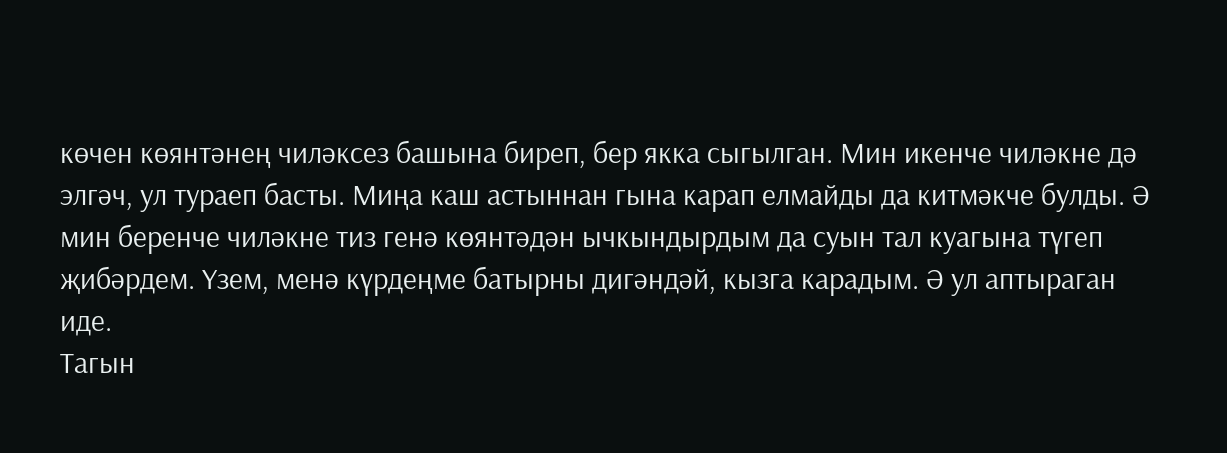көчен көянтәнең чиләксез башына биреп, бер якка сыгылган. Мин икенче чиләкне дә элгәч, ул тураеп басты. Миңа каш астыннан гына карап елмайды да китмәкче булды. Ә мин беренче чиләкне тиз генә көянтәдән ычкындырдым да суын тал куагына түгеп җибәрдем. Үзем, менә күрдеңме батырны дигәндәй, кызга карадым. Ә ул аптыраган иде.
Тагын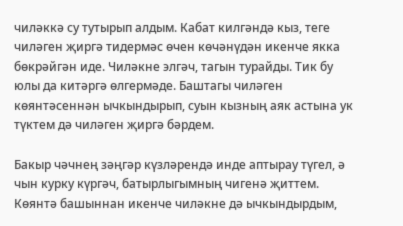чиләккә су тутырып алдым. Кабат килгәндә кыз, теге чиләген җиргә тидермәс өчен көчәнүдән икенче якка бөкрәйгән иде. Чиләкне элгәч, тагын турайды. Тик бу юлы да китәргә өлгермәде. Баштагы чиләген көянтәсеннән ычкындырып, суын кызның аяк астына ук түктем дә чиләген җиргә бәрдем.

Бакыр чәчнең зәңгәр күзләрендә инде аптырау түгел, ә чын курку күргәч, батырлыгымның чигенә җиттем. Көянтә башыннан икенче чиләкне дә ычкындырдым,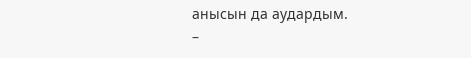анысын да аудардым.
–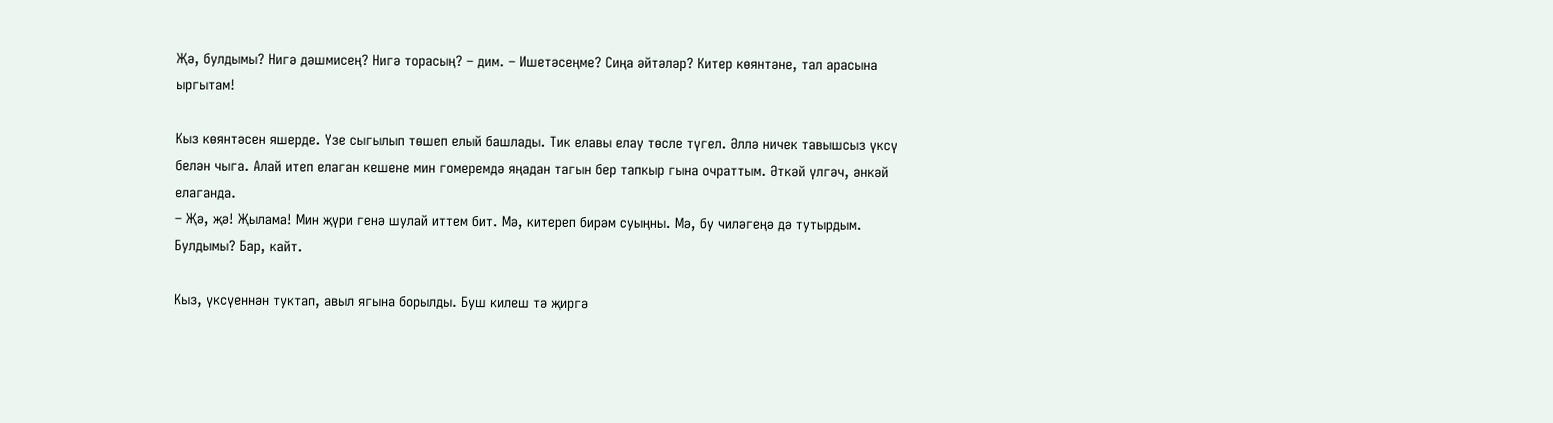Җә, булдымы? Нигә дәшмисең? Нигә торасың? – дим. – Ишетәсеңме? Сиңа әйтәләр? Китер көянтәне, тал арасына ыргытам!

Кыз көянтәсен яшерде. Үзе сыгылып төшеп елый башлады. Тик елавы елау төсле түгел. Әллә ничек тавышсыз үксү белән чыга. Алай итеп елаган кешене мин гомеремдә яңадан тагын бер тапкыр гына очраттым. Әткәй үлгәч, әнкәй елаганда.
– Җә, җә! Җылама! Мин җүри генә шулай иттем бит. Мә, китереп бирәм суыңны. Мә, бу чиләгеңә дә тутырдым. Булдымы? Бар, кайт.

Кыз, үксүеннән туктап, авыл ягына борылды. Буш килеш тә җиргә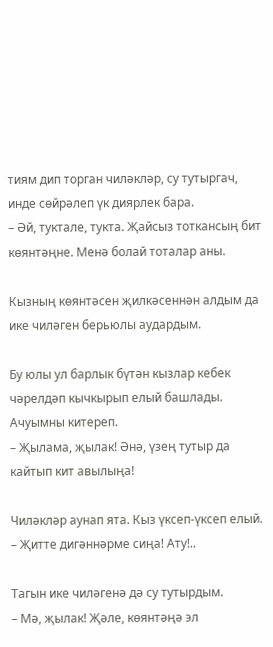тиям дип торган чиләкләр, су тутыргач, инде сөйрәлеп үк диярлек бара.
– Әй, туктале, тукта. Җайсыз тоткансың бит көянтәңне. Менә болай тоталар аны.

Кызның көянтәсен җилкәсеннән алдым да ике чиләген берьюлы аудардым.

Бу юлы ул барлык бүтән кызлар кебек чәрелдәп кычкырып елый башлады. Ачуымны китереп.
– Җылама, җылак! Әнә, үзең тутыр да кайтып кит авылыңа!

Чиләкләр аунап ята. Кыз үксеп-үксеп елый.
– Җитте дигәннәрме сиңа! Ату!..

Тагын ике чиләгенә дә су тутырдым.
– Мә, җылак! Җәле, көянтәңә эл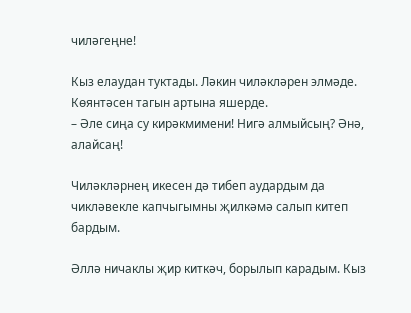чиләгеңне!

Кыз елаудан туктады. Ләкин чиләкләрен элмәде. Көянтәсен тагын артына яшерде.
– Әле сиңа су кирәкмимени! Нигә алмыйсың? Әнә, алайсаң!

Чиләкләрнең икесен дә тибеп аудардым да чикләвекле капчыгымны җилкәмә салып китеп бардым.

Әллә ничаклы җир киткәч, борылып карадым. Кыз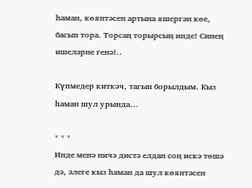һаман, көянтәсен артына яшергән көе, басып тора. Торсаң торырсың инде! Синең ишеләрне генә!..

Күпмедер киткәч, тагын борылдым. Кыз һаман шул урында...

* * *
Инде менә ничә дистә елдан соң искә төшә дә, әлеге кыз һаман да шул көянтәсен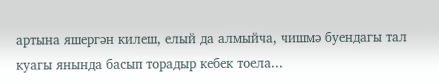артына яшергән килеш, елый да алмыйча, чишмә буендагы тал куагы янында басып торадыр кебек тоела...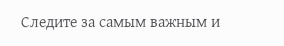Следите за самым важным и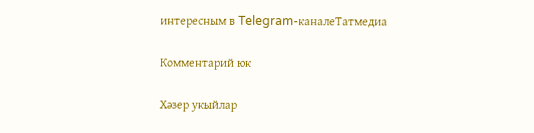интересным в Telegram-каналеТатмедиа

Комментарий юк

Хәзер укыйлар